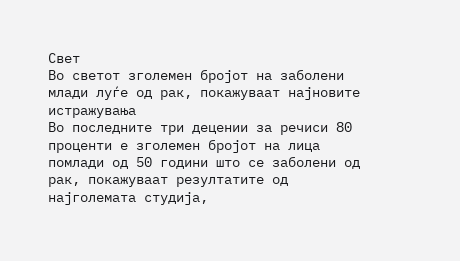Свет
Во светот зголемен бројот на заболени млади луѓе од рак, покажуваат најновите истражувања
Во последните три децении за речиси 80 проценти е зголемен бројот на лица помлади од 50 години што се заболени од рак, покажуваат резултатите од најголемата студија,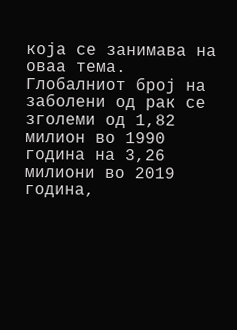која се занимава на оваа тема. Глобалниот број на заболени од рак се зголеми од 1,82 милион во 1990 година на 3,26 милиони во 2019 година,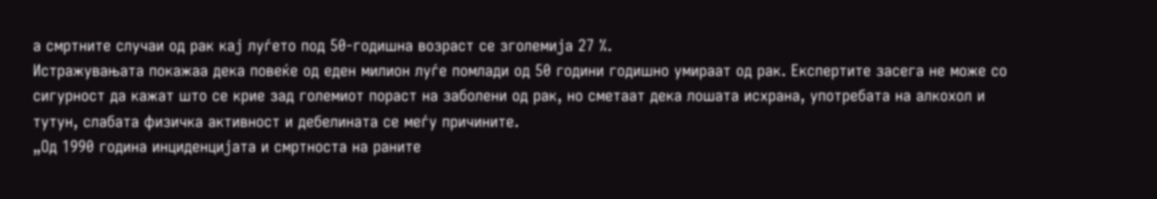а смртните случаи од рак кај луѓето под 50-годишна возраст се зголемија 27 %.
Истражувањата покажаа дека повеќе од еден милион луѓе помлади од 50 години годишно умираат од рак. Експертите засега не може со сигурност да кажат што се крие зад големиот пораст на заболени од рак, но сметаат дека лошата исхрана, употребата на алкохол и тутун, слабата физичка активност и дебелината се меѓу причините.
„Од 1990 година инциденцијата и смртноста на раните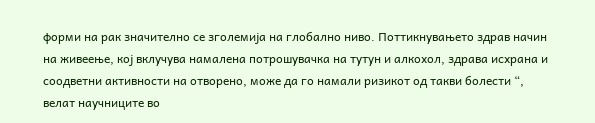форми на рак значително се зголемија на глобално ниво. Поттикнувањето здрав начин на живеење, кој вклучува намалена потрошувачка на тутун и алкохол, здрава исхрана и соодветни активности на отворено, може да го намали ризикот од такви болести “, велат научниците во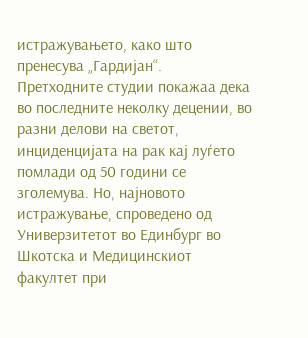истражувањето, како што пренесува „Гардијан“.
Претходните студии покажаа дека во последните неколку децении, во разни делови на светот, инциденцијата на рак кај луѓето помлади од 50 години се зголемува. Но, најновото истражување, спроведено од Универзитетот во Единбург во Шкотска и Медицинскиот факултет при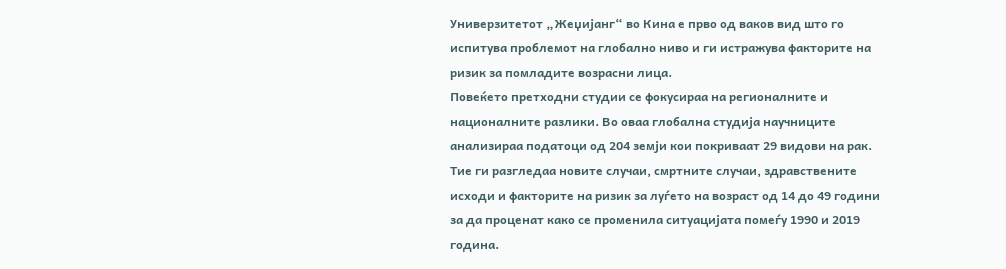Универзитетот „Жеџијанг“ во Кина е прво од ваков вид што го испитува проблемот на глобално ниво и ги истражува факторите на ризик за помладите возрасни лица.
Повеќето претходни студии се фокусираа на регионалните и националните разлики. Во оваа глобална студија научниците анализираа податоци од 204 земји кои покриваат 29 видови на рак. Тие ги разгледаа новите случаи, смртните случаи, здравствените исходи и факторите на ризик за луѓето на возраст од 14 до 49 години за да проценат како се променила ситуацијата помеѓу 1990 и 2019 година.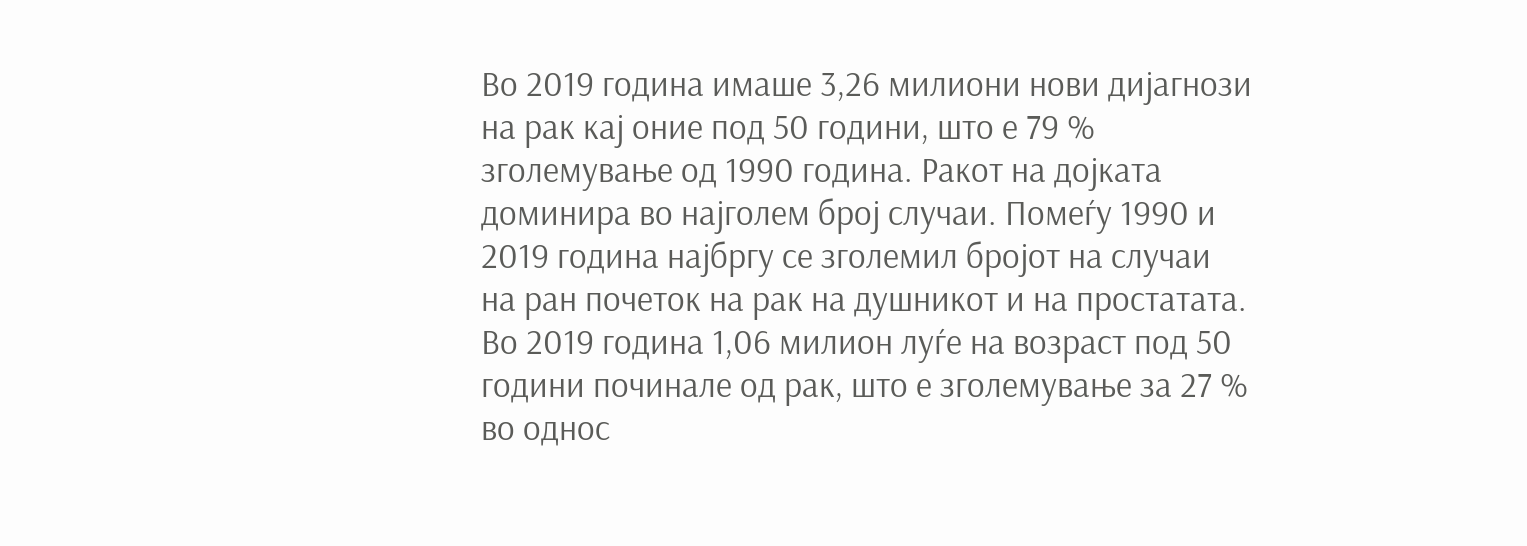Во 2019 година имаше 3,26 милиони нови дијагнози на рак кај оние под 50 години, што е 79 % зголемување од 1990 година. Ракот на дојката доминира во најголем број случаи. Помеѓу 1990 и 2019 година најбргу се зголемил бројот на случаи на ран почеток на рак на душникот и на простатата.
Во 2019 година 1,06 милион луѓе на возраст под 50 години починале од рак, што е зголемување за 27 % во однос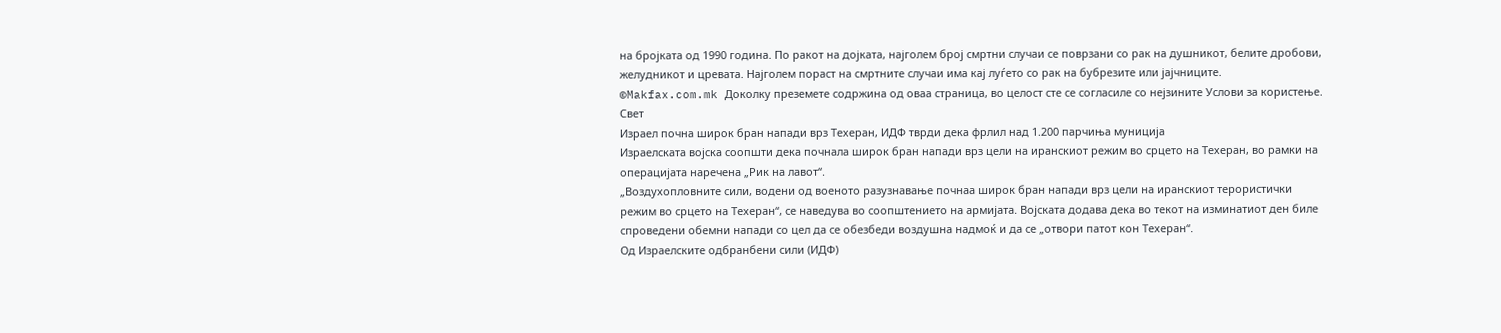на бројката од 1990 година. По ракот на дојката, најголем број смртни случаи се поврзани со рак на душникот, белите дробови, желудникот и цревата. Најголем пораст на смртните случаи има кај луѓето со рак на бубрезите или јајчниците.
©Makfax.com.mk Доколку преземете содржина од оваа страница, во целост сте се согласиле со нејзините Услови за користење.
Свет
Израел почна широк бран напади врз Техеран, ИДФ тврди дека фрлил над 1.200 парчиња муниција
Израелската војска соопшти дека почнала широк бран напади врз цели на иранскиот режим во срцето на Техеран, во рамки на операцијата наречена „Рик на лавот“.
„Воздухопловните сили, водени од военото разузнавање почнаа широк бран напади врз цели на иранскиот терористички режим во срцето на Техеран“, се наведува во соопштението на армијата. Војската додава дека во текот на изминатиот ден биле спроведени обемни напади со цел да се обезбеди воздушна надмоќ и да се „отвори патот кон Техеран“.
Од Израелските одбранбени сили (ИДФ)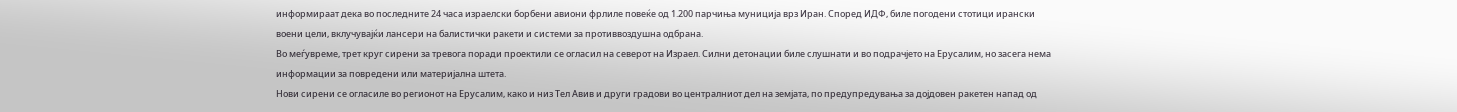информираат дека во последните 24 часа израелски борбени авиони фрлиле повеќе од 1.200 парчиња муниција врз Иран. Според ИДФ, биле погодени стотици ирански воени цели, вклучувајќи лансери на балистички ракети и системи за противвоздушна одбрана.
Во меѓувреме, трет круг сирени за тревога поради проектили се огласил на северот на Израел. Силни детонации биле слушнати и во подрачјето на Ерусалим, но засега нема информации за повредени или материјална штета.
Нови сирени се огласиле во регионот на Ерусалим, како и низ Тел Авив и други градови во централниот дел на земјата, по предупредувања за дојдовен ракетен напад од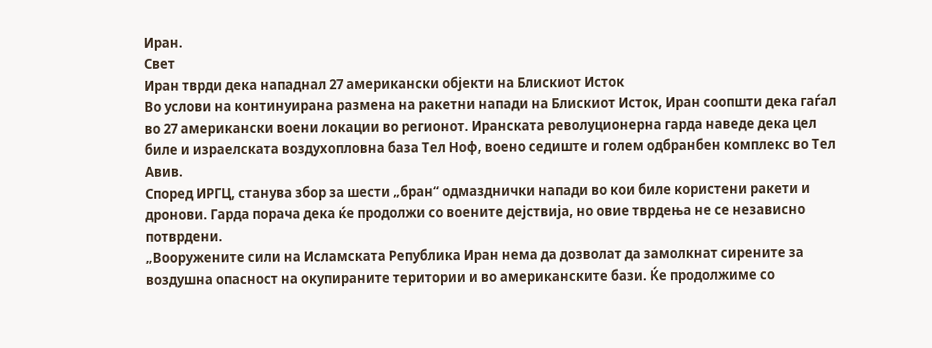Иран.
Свет
Иран тврди дека нападнал 27 американски објекти на Блискиот Исток
Во услови на континуирана размена на ракетни напади на Блискиот Исток, Иран соопшти дека гаѓал во 27 американски воени локации во регионот. Иранската револуционерна гарда наведе дека цел биле и израелската воздухопловна база Тел Ноф, воено седиште и голем одбранбен комплекс во Тел Авив.
Според ИРГЦ, станува збор за шести „бран“ одмазднички напади во кои биле користени ракети и дронови. Гарда порача дека ќе продолжи со воените дејствија, но овие тврдења не се независно потврдени.
„Вооружените сили на Исламската Република Иран нема да дозволат да замолкнат сирените за воздушна опасност на окупираните територии и во американските бази. Ќе продолжиме со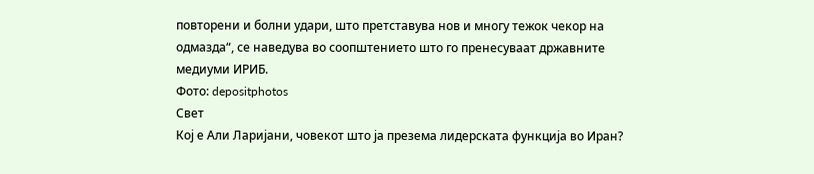повторени и болни удари, што претставува нов и многу тежок чекор на одмазда“, се наведува во соопштението што го пренесуваат државните медиуми ИРИБ.
Фото: depositphotos
Свет
Кој е Али Ларијани, човекот што ја презема лидерската функција во Иран?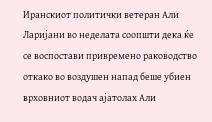Иранскиот политички ветеран Али Ларијани во неделата соопшти дека ќе се воспостави привремено раководство откако во воздушен напад беше убиен врховниот водач ајатолах Али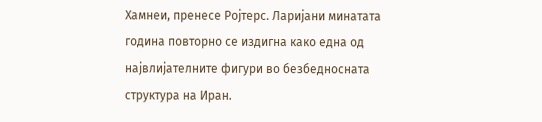Хамнеи, пренесе Ројтерс. Ларијани минатата година повторно се издигна како една од највлијателните фигури во безбедносната структура на Иран.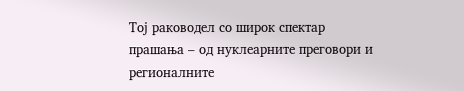Тој раководел со широк спектар прашања – од нуклеарните преговори и регионалните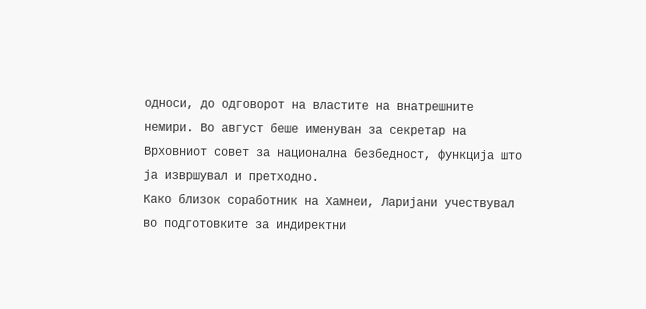односи, до одговорот на властите на внатрешните немири. Во август беше именуван за секретар на Врховниот совет за национална безбедност, функција што ја извршувал и претходно.
Како близок соработник на Хамнеи, Ларијани учествувал во подготовките за индиректни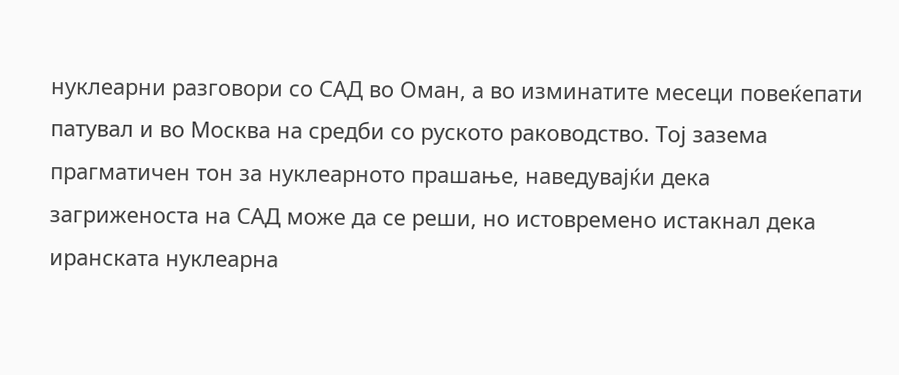нуклеарни разговори со САД во Оман, а во изминатите месеци повеќепати патувал и во Москва на средби со руското раководство. Тој зазема прагматичен тон за нуклеарното прашање, наведувајќи дека загриженоста на САД може да се реши, но истовремено истакнал дека иранската нуклеарна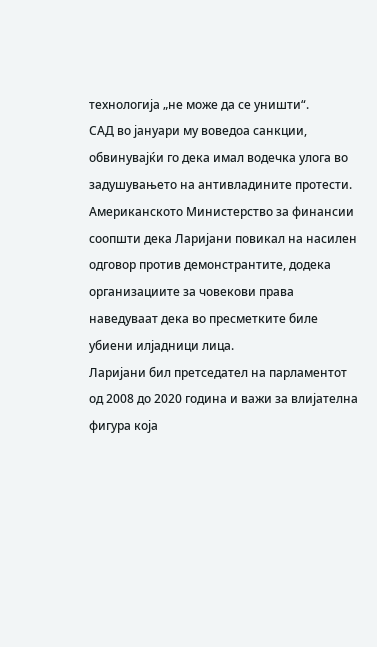технологија „не може да се уништи“.
САД во јануари му воведоа санкции, обвинувајќи го дека имал водечка улога во задушувањето на антивладините протести. Американското Министерство за финансии соопшти дека Ларијани повикал на насилен одговор против демонстрантите, додека организациите за човекови права наведуваат дека во пресметките биле убиени илјадници лица.
Ларијани бил претседател на парламентот од 2008 до 2020 година и важи за влијателна фигура која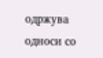одржува односи со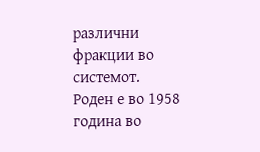различни фракции во системот. Роден е во 1958 година во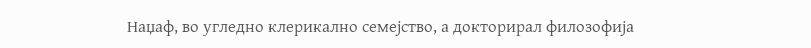Наџаф, во угледно клерикално семејство, а докторирал филозофија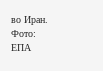во Иран.
Фото: ЕПА